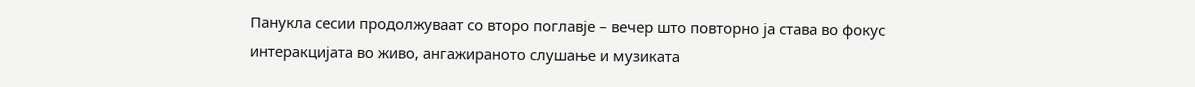Панукла сесии продолжуваат со второ поглавје – вечер што повторно ја става во фокус интеракцијата во живо, ангажираното слушање и музиката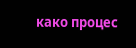како процес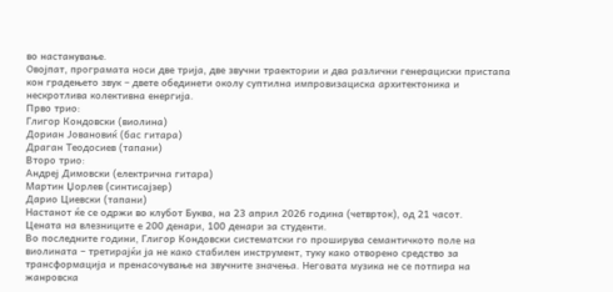во настанување.
Овојпат, програмата носи две трија, две звучни траектории и два различни генерациски пристапа кон градењето звук – двете обединети околу суптилна импровизациска архитектоника и нескротлива колективна енергија.
Прво трио:
Глигор Кондовски (виолина)
Дориан Јовановиќ (бас гитара)
Драган Теодосиев (тапани)
Второ трио:
Андреј Димовски (електрична гитара)
Мартин Џорлев (синтисајзер)
Дарио Циевски (тапани)
Настанот ќе се одржи во клубот Буква, на 23 април 2026 година (четврток), од 21 часот.
Цената на влезниците е 200 денари, 100 денари за студенти.
Во последните години, Глигор Кондовски систематски го проширува семантичкото поле на виолината – третирајќи ја не како стабилен инструмент, туку како отворено средство за трансформација и пренасочување на звучните значења. Неговата музика не се потпира на жанровска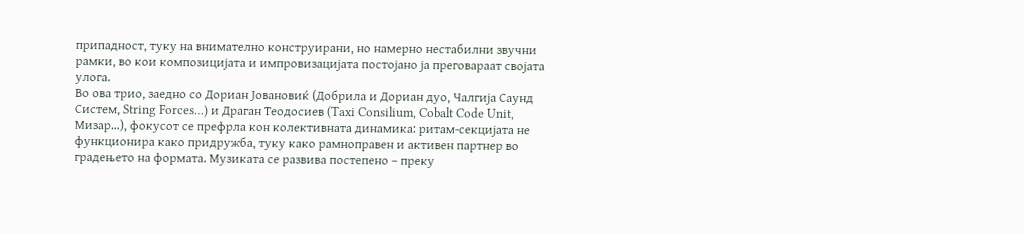припадност, туку на внимателно конструирани, но намерно нестабилни звучни рамки, во кои композицијата и импровизацијата постојано ја преговараат својата улога.
Во ова трио, заедно со Дориан Јовановиќ (Добрила и Дориан дуо, Чалгија Саунд Систем, String Forces…) и Драган Теодосиев (Taxi Consilium, Cobalt Code Unit, Мизар…), фокусот се префрла кон колективната динамика: ритам-секцијата не функционира како придружба, туку како рамноправен и активен партнер во градењето на формата. Музиката се развива постепено – преку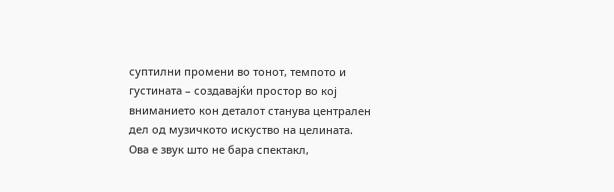суптилни промени во тонот, темпото и густината – создавајќи простор во кој вниманието кон деталот станува централен дел од музичкото искуство на целината.
Ова е звук што не бара спектакл,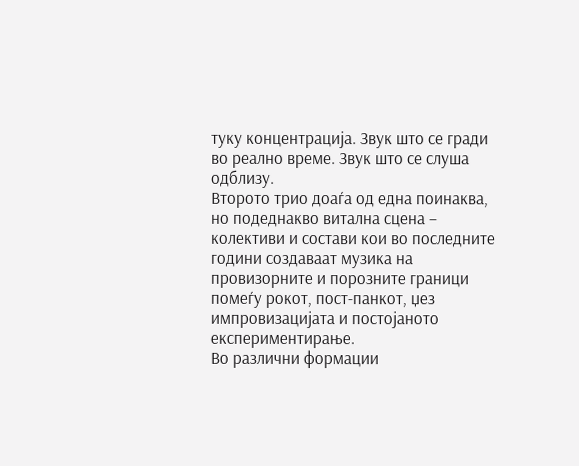туку концентрација. Звук што се гради во реално време. Звук што се слуша одблизу.
Второто трио доаѓа од една поинаква, но подеднакво витална сцена – колективи и состави кои во последните години создаваат музика на провизорните и порозните граници помеѓу рокот, пост-панкот, џез импровизацијата и постојаното експериментирање.
Во различни формации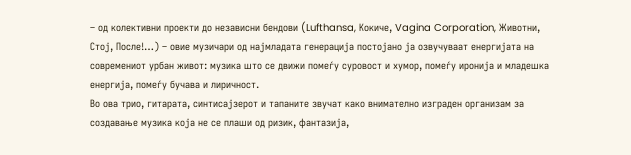– од колективни проекти до независни бендови (Lufthansa, Кокиче, Vagina Corporation, Животни, Стој, После!…) – овие музичари од најмладата генерација постојано ја озвучуваат енергијата на современиот урбан живот: музика што се движи помеѓу суровост и хумор, помеѓу иронија и младешка енергија, помеѓу бучава и лиричност.
Во ова трио, гитарата, синтисајзерот и тапаните звучат како внимателно изграден организам за создавање музика која не се плаши од ризик, фантазија,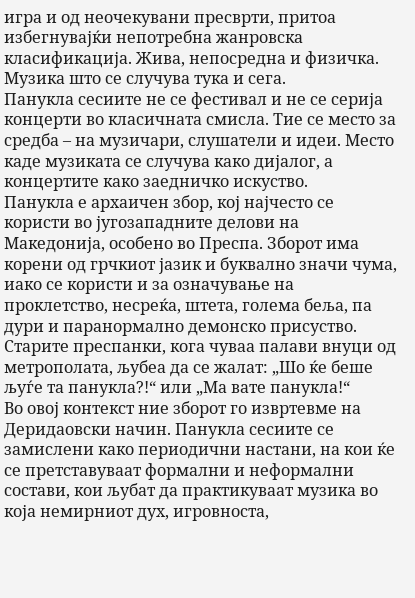игра и од неочекувани пресврти, притоа избегнувајќи непотребна жанровска класификација. Жива, непосредна и физичка. Музика што се случува тука и сега.
Панукла сесиите не се фестивал и не се серија концерти во класичната смисла. Тие се место за средба – на музичари, слушатели и идеи. Место каде музиката се случува како дијалог, а концертите како заедничко искуство.
Панукла е архаичен збор, кој најчесто се користи во југозападните делови на Македонија, особено во Преспа. Зборот има корени од грчкиот јазик и буквално значи чума, иако се користи и за означување на проклетство, несреќа, штета, голема беља, па дури и паранормално демонско присуство. Старите преспанки, кога чуваа палави внуци од метрополата, љубеа да се жалат: „Шо ќе беше љуѓе та панукла?!“ или „Ма вате панукла!“
Во овој контекст ние зборот го извртевме на Деридаовски начин. Панукла сесиите се замислени како периодични настани, на кои ќе се претставуваат формални и неформални состави, кои љубат да практикуваат музика во која немирниот дух, игровноста,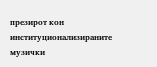презирот кон институционализираните музички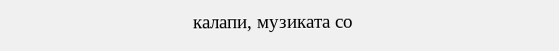калапи, музиката со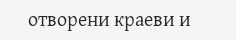отворени краеви и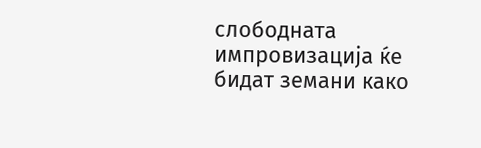слободната импровизација ќе бидат земани како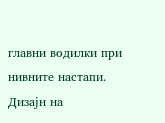главни водилки при нивните настапи.
Дизајн на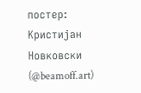постер: Кристијан Новковски (@beamoff.art)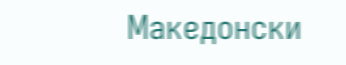Македонски